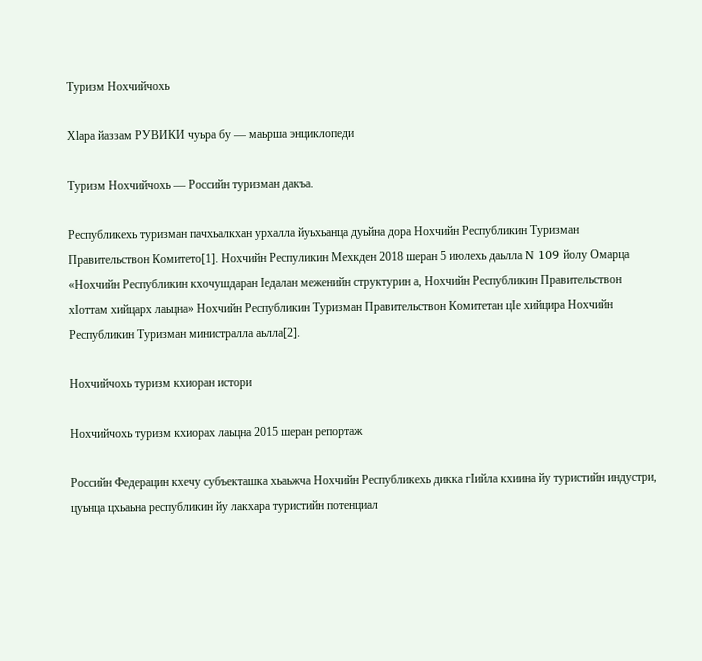Туризм Нохчийчохь

Хӏара йаззам РУВИКИ чуьра бу — маьрша энциклопеди

Туризм Нохчийчохь — Российн туризман дакъа.

Республикехь туризман пачхьалкхан урхалла йуьхьанца дуьйна дора Нохчийн Республикин Туризман Правительствон Комитето[1]. Нохчийн Респуликин Мехкден 2018 шеран 5 июлехь даьлла N 109 йолу Омарца «Нохчийн Республикин кхочушдаран Ӏедалан меженийн структурин а, Нохчийн Республикин Правительствон хӀоттам хийцарх лаьцна» Нохчийн Республикин Туризман Правительствон Комитетан цӀе хийцира Нохчийн Республикин Туризман министралла аьлла[2].

Нохчийчохь туризм кхиоран истори

Нохчийчохь туризм кхиорах лаьцна 2015 шеран репортаж

Российн Федерацин кхечу субъекташка хьаьжча Нохчийн Республикехь дикка гӀийла кхиина йу туристийн индустри, цуьнца цхьаьна республикин йу лакхара туристийн потенциал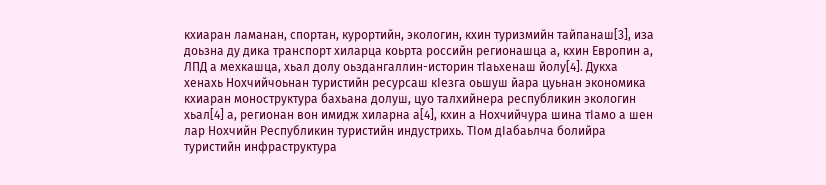кхиаран ламанан, спортан, курортийн, экологин, кхин туризмийн тайпанаш[3], иза доьзна ду дика транспорт хиларца коьрта российн регионашца а, кхин Европин а, ЛПД а мехкашца, хьал долу оьздангаллин-историн тӀаьхенаш йолу[4]. Дукха хенахь Нохчийчоьнан туристийн ресурсаш кӀезга оьшуш йара цуьнан экономика кхиаран моноструктура бахьана долуш, цуо талхийнера республикин экологин хьал[4] а, регионан вон имидж хиларна а[4], кхин а Нохчийчура шина тӀамо а шен лар Нохчийн Республикин туристийн индустрихь. ТӀом дӀабаьлча болийра туристийн инфраструктура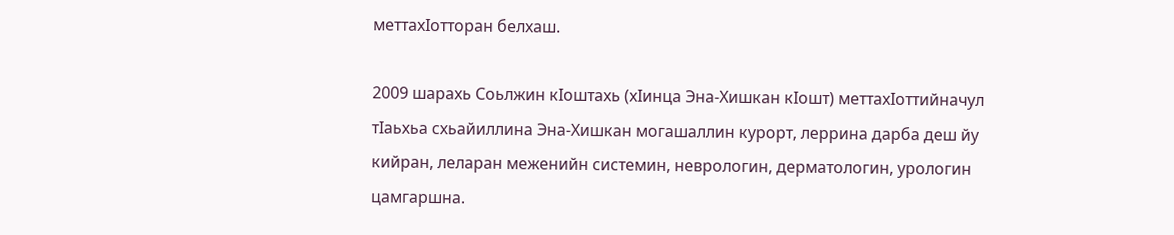меттахӀотторан белхаш.

2009 шарахь Соьлжин кӀоштахь (хӀинца Эна-Хишкан кӀошт) меттахӀоттийначул тӀаьхьа схьайиллина Эна-Хишкан могашаллин курорт, леррина дарба деш йу кийран, леларан меженийн системин, неврологин, дерматологин, урологин цамгаршна.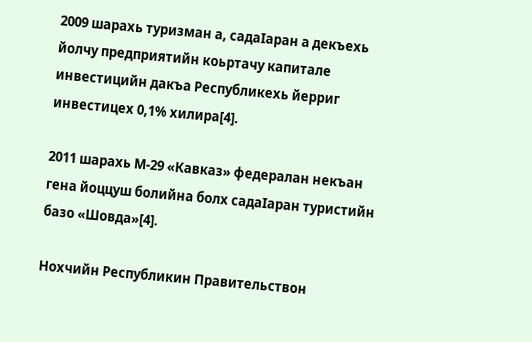2009 шарахь туризман а, садаӀаран а декъехь йолчу предприятийн коьртачу капитале инвестицийн дакъа Республикехь йерриг инвестицех 0,1% хилира[4].

2011 шарахь М-29 «Кавказ» федералан некъан гена йоццуш болийна болх садаӀаран туристийн базо «Шовда»[4].

Нохчийн Республикин Правительствон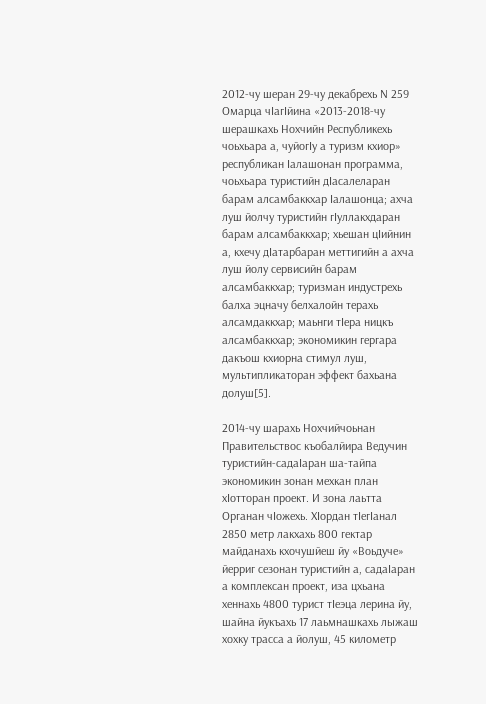2012-чу шеран 29-чу декабрехь N 259 Омарца чӀагӀйина «2013-2018-чу шерашкахь Нохчийн Республикехь чоьхьара а, чуйогӀу а туризм кхиор» республикан Ӏалашонан программа, чоьхьара туристийн дӀасалеларан барам алсамбаккхар Ӏалашонца; ахча луш йолчу туристийн гӀуллакхдаран барам алсамбаккхар; хьешан цӀийнин а, кхечу дӀатарбаран меттигийн а ахча луш йолу сервисийн барам алсамбаккхар; туризман индустрехь балха эцначу белхалойн терахь алсамдаккхар; маьнги тӀера ницкъ алсамбаккхар; экономикин гергара дакъош кхиорна стимул луш, мультипликаторан эффект бахьана долуш[5].

2014-чу шарахь Нохчийчоьнан Правительствос къобалйира Ведучин туристийн-садаӀаран ша-тайпа экономикин зонан мехкан план хӀотторан проект. И зона лаьтта Органан чӀожехь. ХӀордан тӀегӀанал 2850 метр лакхахь 800 гектар майданахь кхочушйеш йу «Воьдуче» йерриг сезонан туристийн а, садаӀаран а комплексан проект, иза цхьана хеннахь 4800 турист тӀеэца лерина йу, шайна йукъахь 17 лаьмнашкахь лыжаш хохку трасса а йолуш, 45 километр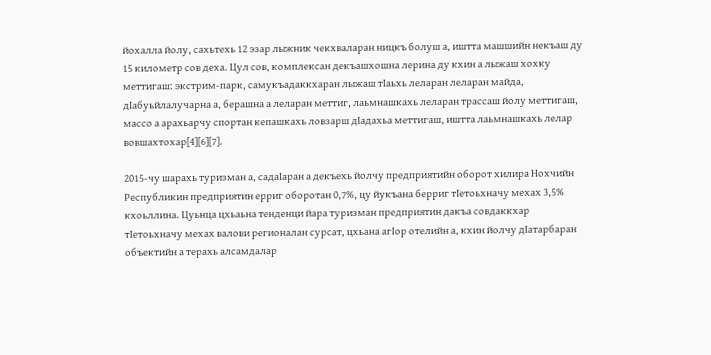йохалла йолу, сахьтехь 12 эзар лыжник чекхваларан ницкъ болуш а, иштта машшийн некъаш ду 15 километр сов деха. Цул сов, комплексан декъашхошна лерина ду кхин а лыжаш хохку меттигаш: экстрим-парк, самукъадаккхаран лыжаш тӀаьхь леларан леларан майда, дӀабуьйлалучарна а, берашна а леларан меттиг, лаьмнашкахь леларан трассаш йолу меттигаш, массо а арахьарчу спортан кепашкахь ловзарш дӀадахьа меттигаш, иштта лаьмнашкахь лелар вовшахтохар[4][6][7].

2015-чу шарахь туризман а, садаӀаран а декъехь йолчу предприятийн оборот хилира Нохчийн Республикин предприятин ерриг оборотан 0,7%, цу йукъана берриг тӀетоьхначу мехах 3,5% кхоьллина. Цуьнца цхьаьна тенденци йара туризман предприятин дакъа совдаккхар тӀетоьхначу мехах валови регионалан сурсат, цхьана агӀор отелийн а, кхин йолчу дӀатарбаран объектийн а терахь алсамдалар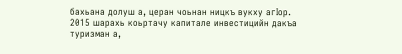бахьана долуш а, церан чоьнан ницкъ вукху агӀор. 2015 шарахь коьртачу капитале инвестицийн дакъа туризман а,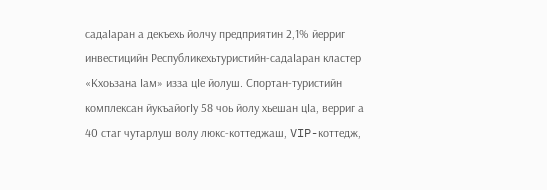садаӀаран а декъехь йолчу предприятин 2,1% йерриг инвестицийн Республикехьтуристийн-садаӀаран кластер «Кхоьзана Ӏам» изза цӀе йолуш. Спортан-туристийн комплексан йукъайогӀу 58 чоь йолу хьешан цӀа, верриг а 40 стаг чутарлуш волу люкс-коттеджаш, VIP-коттедж,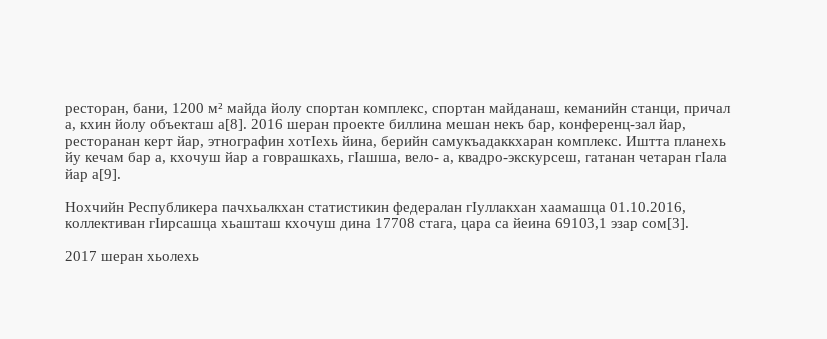ресторан, бани, 1200 м² майда йолу спортан комплекс, спортан майданаш, кеманийн станци, причал а, кхин йолу объекташ а[8]. 2016 шеран проекте биллина мешан некъ бар, конференц-зал йар, ресторанан керт йар, этнографин хотӀехь йина, берийн самукъадаккхаран комплекс. Иштта планехь йу кечам бар а, кхочуш йар а говрашкахь, гӀашша, вело- а, квадро-экскурсеш, гатанан четаран гӀала йар а[9].

Нохчийн Республикера пачхьалкхан статистикин федералан гӀуллакхан хаамашца 01.10.2016, коллективан гӀирсашца хьашташ кхочуш дина 17708 стага, цара са йеина 69103,1 эзар сом[3].

2017 шеран хьолехь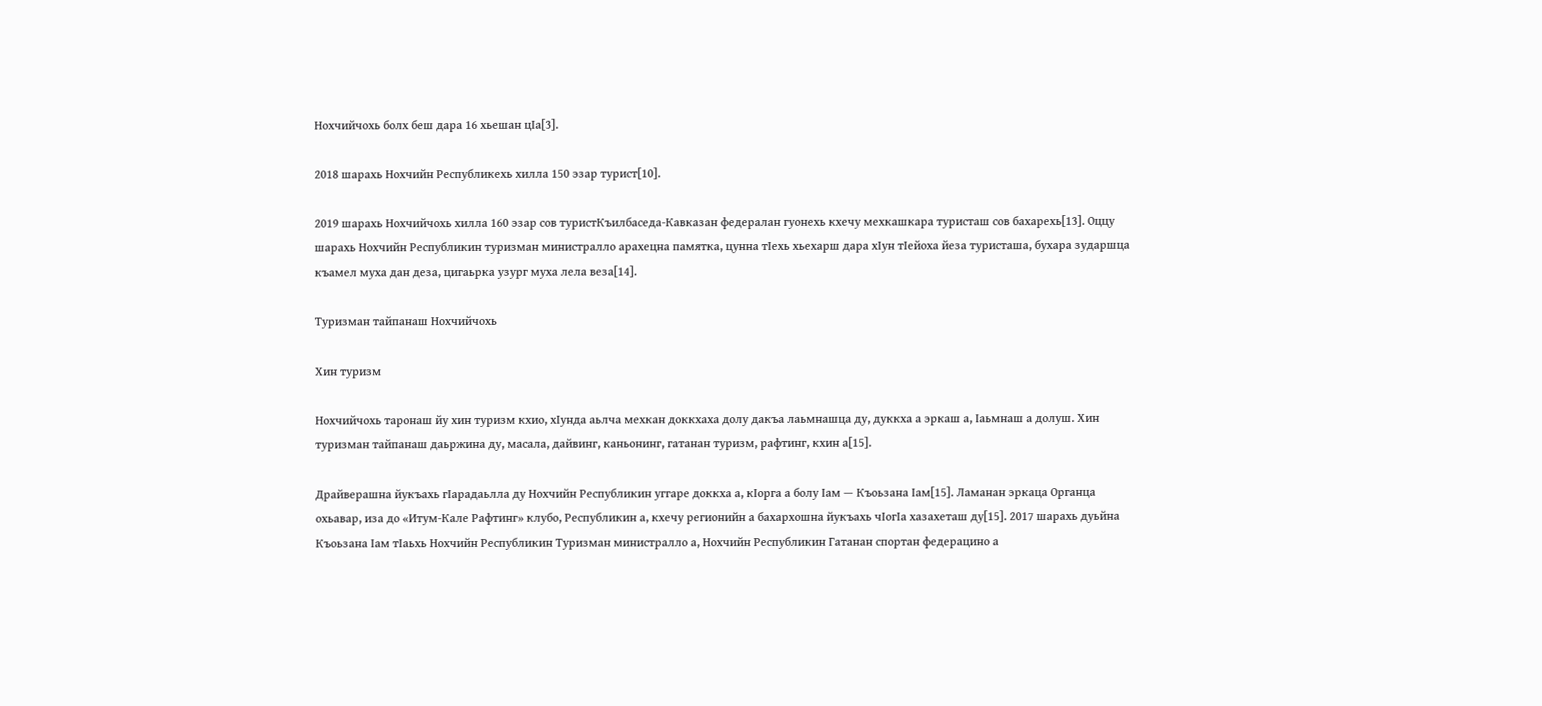Нохчийчохь болх беш дара 16 хьешан цӀа[3].

2018 шарахь Нохчийн Республикехь хилла 150 эзар турист[10].

2019 шарахь Нохчийчохь хилла 160 эзар сов туристКъилбаседа-Кавказан федералан гуонехь кхечу мехкашкара туристаш сов бахарехь[13]. Оццу шарахь Нохчийн Республикин туризман министралло арахецна памятка, цунна тӀехь хьехарш дара хӀун тӀейоха йеза туристаша, бухара зударшца къамел муха дан деза, цигаьрка узург муха лела веза[14].

Туризман тайпанаш Нохчийчохь

Хин туризм

Нохчийчохь таронаш йу хин туризм кхио, хӀунда аьлча мехкан доккхаха долу дакъа лаьмнашца ду, дуккха а эркаш а, Ӏаьмнаш а долуш. Хин туризман тайпанаш даьржина ду, масала, дайвинг, каньонинг, гатанан туризм, рафтинг, кхин а[15].

Драйверашна йукъахь гӀарадаьлла ду Нохчийн Республикин уггаре доккха а, кӀорга а болу Ӏам — Къоьзана Ӏам[15]. Ламанан эркаца Органца охьавар, иза до «Итум-Кале Рафтинг» клубо, Республикин а, кхечу регионийн а бахархошна йукъахь чӀогӀа хазахеташ ду[15]. 2017 шарахь дуьйна Къоьзана Ӏам тӀаьхь Нохчийн Республикин Туризман министралло а, Нохчийн Республикин Гатанан спортан федерацино а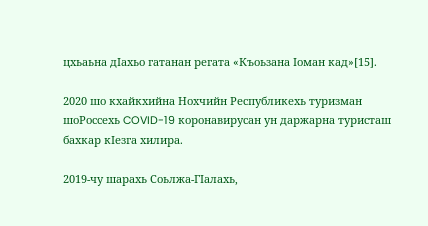цхьаьна дӀахьо гатанан регата «Къоьзана Ӏоман кад»[15].

2020 шо кхайкхийна Нохчийн Республикехь туризман шоРоссехь COVID-19 коронавирусан ун даржарна туристаш бахкар кӀезга хилира.

2019-чу шарахь Соьлжа-ГӀалахь,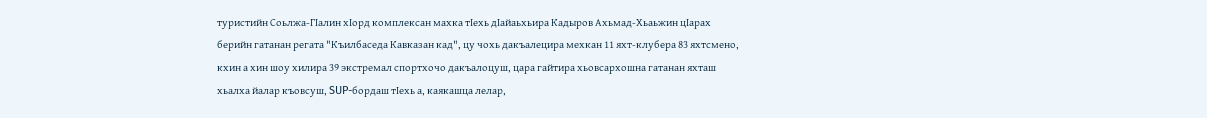туристийн Соьлжа-ГӀалин хӀорд комплексан махка тӀехь дӀайаьхьира Кадыров Ахьмад-Хьаьжин цӀарах берийн гатанан регата "Къилбаседа Кавказан кад", цу чохь дакъалецира мехкан 11 яхт-клубера 83 яхтсмено, кхин а хин шоу хилира 39 экстремал спортхочо дакъалоцуш, цара гайтира хьовсархошна гатанан яхташ хьалха йалар къовсуш, SUP-бордаш тӀехь а, каякашца лелар,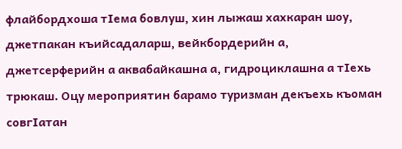флайбордхоша тӀема бовлуш, хин лыжаш хахкаран шоу, джетпакан къийсадаларш, вейкбордерийн а, джетсерферийн а аквабайкашна а, гидроциклашна а тӀехь трюкаш. Оцу мероприятин барамо туризман декъехь къоман совгӀатан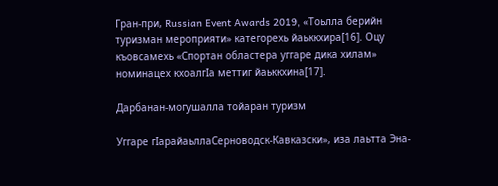Гран-при, Russian Event Awards 2019, «Тоьлла берийн туризман мероприяти» категорехь йаьккхира[16]. Оцу къовсамехь «Спортан областера уггаре дика хилам» номинацех кхоалгӀа меттиг йаьккхина[17].

Дарбанан-могушалла тойаран туризм

Уггаре гӀарайаьллаСерноводск-Кавказски», иза лаьтта Эна-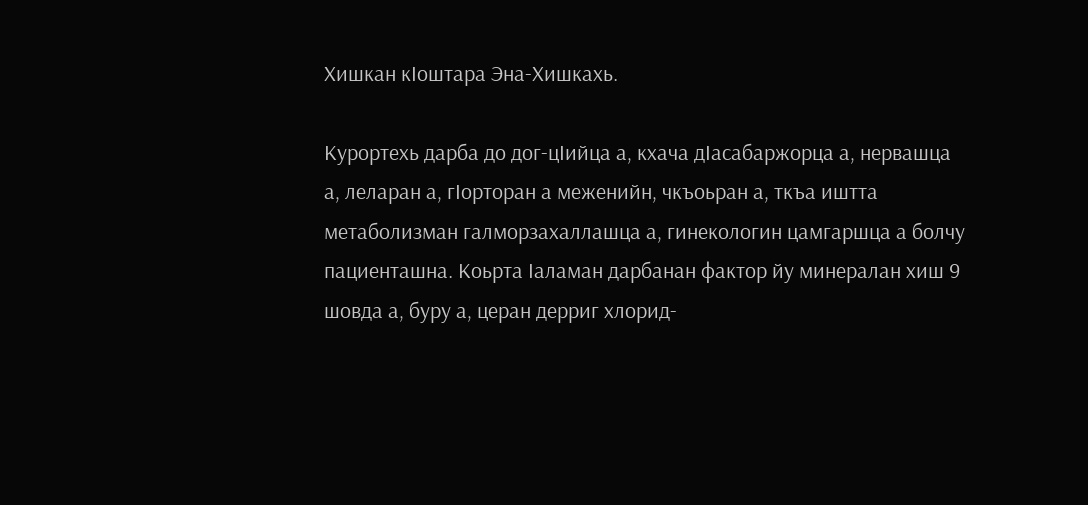Хишкан кӀоштара Эна-Хишкахь.

Курортехь дарба до дог-цӀийца а, кхача дӀасабаржорца а, нервашца а, леларан а, гӀорторан а меженийн, чкъоьран а, ткъа иштта метаболизман галморзахаллашца а, гинекологин цамгаршца а болчу пациенташна. Коьрта Ӏаламан дарбанан фактор йу минералан хиш 9 шовда а, буру а, церан дерриг хлорид-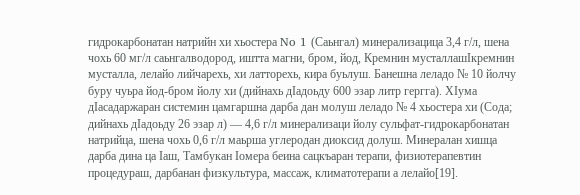гидрокарбонатан натрийн хи хьостера No 1 (Саьнгал) минерализацица 3,4 г/л, шена чохь 60 мг/л саьнгалводород, иштта магни, бром, йод, Кремнин мусталлашӀкремнин мусталла, лелайо лийчарехь, хи латторехь, кира буьлуш. Банешна леладо № 10 йолчу буру чуьра йод-бром йолу хи (дийнахь дӀадоьду 600 эзар литр гергга). ХӀума дӀасадаржаран системин цамгаршна дарба дан молуш леладо № 4 хьостера хи (Сода; дийнахь дӀадоьду 26 эзар л) — 4,6 г/л минерализаци йолу сульфат-гидрокарбонатан натрийца, шена чохь 0,6 г/л маьрша углеродан диоксид долуш. Минералан хишца дарба дина ца Ӏаш, Тамбукан Ӏомера беина сацкъаран терапи, физиотерапевтин процедураш, дарбанан физкультура, массаж, климатотерапи а лелайо[19].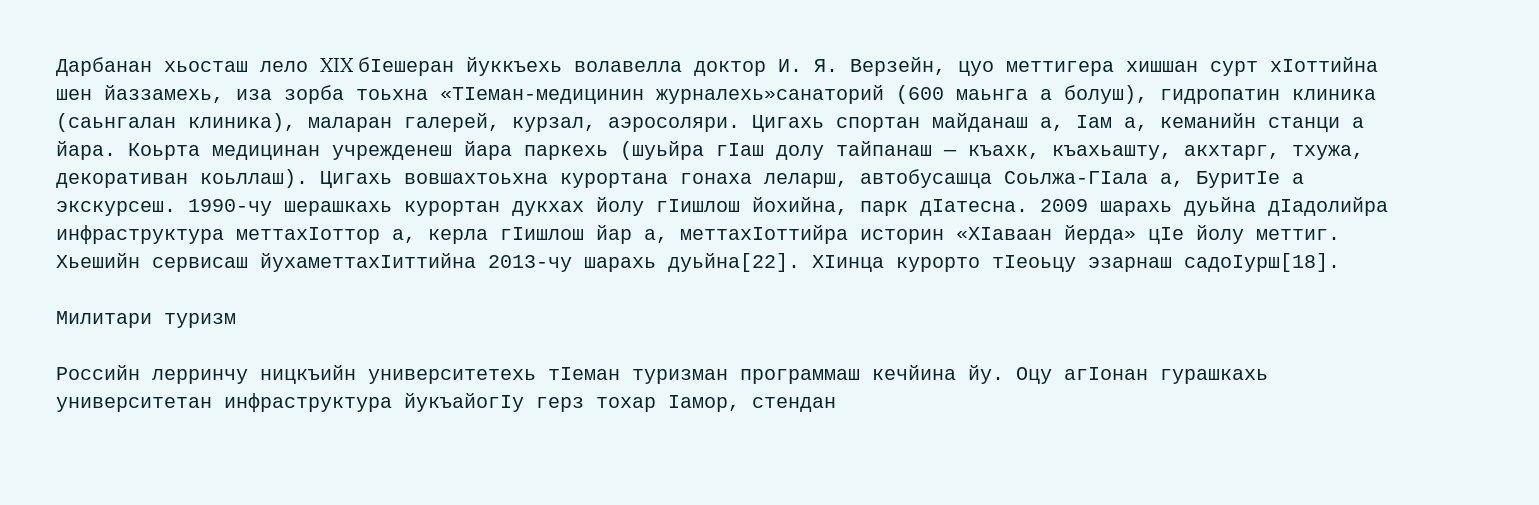Дарбанан хьосташ лело XIX бӀешеран йуккъехь волавелла доктор И. Я. Верзейн, цуо меттигера хишшан сурт хӀоттийна шен йаззамехь, иза зорба тоьхна «ТӀеман-медицинин журналехь»санаторий (600 маьнга а болуш), гидропатин клиника (саьнгалан клиника), маларан галерей, курзал, аэросоляри. Цигахь спортан майданаш а, Ӏам а, кеманийн станци а йара. Коьрта медицинан учрежденеш йара паркехь (шуьйра гӀаш долу тайпанаш — къахк, къахьашту, акхтарг, тхужа, декоративан коьллаш). Цигахь вовшахтоьхна курортана гонаха леларш, автобусашца Соьлжа-ГӀала а, БуритӀе а экскурсеш. 1990-чу шерашкахь курортан дукхах йолу гӀишлош йохийна, парк дӀатесна. 2009 шарахь дуьйна дӀадолийра инфраструктура меттахӀоттор а, керла гӀишлош йар а, меттахӀоттийра историн «ХӀаваан йерда» цӀе йолу меттиг. Хьешийн сервисаш йухаметтахӀиттийна 2013-чу шарахь дуьйна[22]. ХӀинца курорто тӀеоьцу эзарнаш садоӀурш[18].

Милитари туризм

Российн лерринчу ницкъийн университетехь тӀеман туризман программаш кечйина йу. Оцу агӀонан гурашкахь университетан инфраструктура йукъайогӀу герз тохар Ӏамор, стендан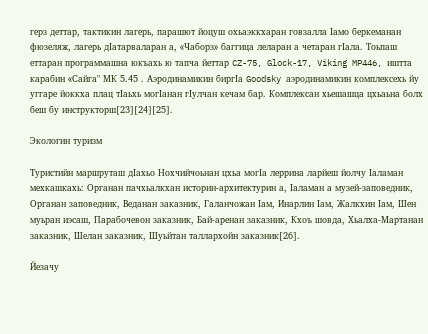герз деттар, тактикин лагерь, парашют йоцуш охьаэккхаран говзалла Ӏамо беркеманан фюзеляж, лагерь дӀатарваларан а, «Чаборз» баггица леларан а четаран гӀала. Тоьпаш еттаран программашна юкъахь ю тапча йеттар CZ-75, Glock-17, Viking MP446, иштта карабин «Сайга" МК 5.45 . Аэродинамикин биргӀа Goodsky аэродинамикин комплексехь йу уггаре йоккха плац тӀаьхь могӀанан гӀулчан кечам бар. Комплексан хьешашца цхьаьна болх беш бу инструкторш[23][24][25].

Экологин туризм

Туристийн маршруташ дӀахьо Нохчийчоьнан цхьа могӀа леррина ларйеш йолчу Ӏаламан мехкашкахь: Органан пачхьалкхан историн-архитектурин а, Ӏаламан а музей-заповедник, Органан заповедник, Веданан заказник, Галанчожан Ӏам, Инарлин Ӏам, Жалкхин Ӏам, Шен муьран иэсаш, Парабочевон заказник, Бай-аренан заказник, Кхоъ шовда, Хьалха-Мартанан заказник, Шелан заказник, Шуьйтан таллархойн заказник[26].

Йезачу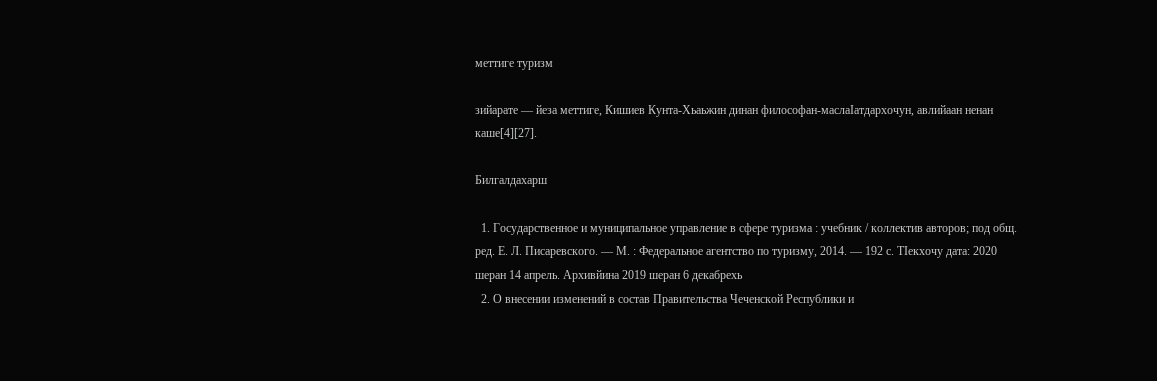меттиге туризм

зийарате — йеза меттиге, Кишиев Кунта-Хьаьжин динан философан-маслаӀатдархочун, авлийаан ненан каше[4][27].

Билгалдахарш

  1. Государственное и муниципальное управление в сфере туризма : учебник / коллектив авторов; под общ. ред. Е. Л. Писаревского. — М. : Федеральное агентство по туризму, 2014. — 192 с. ТӀекхочу дата: 2020 шеран 14 апрель. Архивйина 2019 шеран 6 декабрехь
  2. О внесении изменений в состав Правительства Чеченской Республики и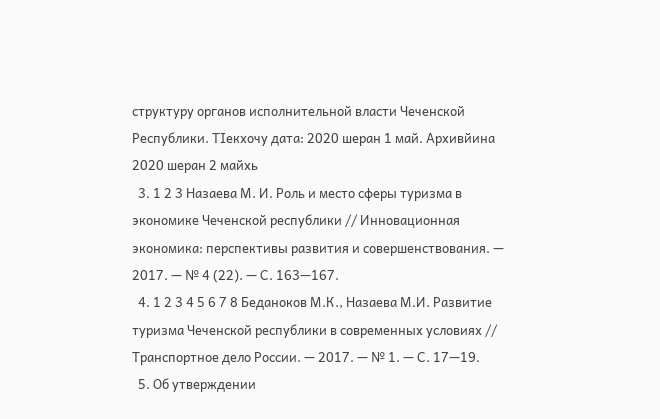структуру органов исполнительной власти Чеченской Республики. ТӀекхочу дата: 2020 шеран 1 май. Архивйина 2020 шеран 2 майхь
  3. 1 2 3 Назаева М. И. Роль и место сферы туризма в экономике Чеченской республики // Инновационная экономика: перспективы развития и совершенствования. — 2017. — № 4 (22). — С. 163—167.
  4. 1 2 3 4 5 6 7 8 Беданоков М.К., Назаева М.И. Развитие туризма Чеченской республики в современных условиях // Транспортное дело России. — 2017. — № 1. — С. 17—19.
  5. Об утверждении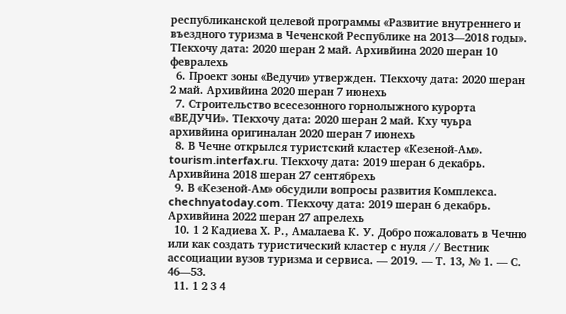республиканской целевой программы «Развитие внутреннего и въездного туризма в Чеченской Республике на 2013—2018 годы». ТӀекхочу дата: 2020 шеран 2 май. Архивйина 2020 шеран 10 февралехь
  6. Проект зоны «Ведучи» утвержден. ТӀекхочу дата: 2020 шеран 2 май. Архивйина 2020 шеран 7 июнехь
  7. Строительство всесезонного горнолыжного курорта «ВЕДУЧИ». ТӀекхочу дата: 2020 шеран 2 май. Кху чуьра архивйина оригиналан 2020 шеран 7 июнехь
  8. В Чечне открылся туристский кластер «Кезеной-Ам». tourism.interfax.ru. ТӀекхочу дата: 2019 шеран 6 декабрь. Архивйина 2018 шеран 27 сентябрехь
  9. В «Кезеной-Ам» обсудили вопросы развития Комплекса. chechnyatoday.com. ТӀекхочу дата: 2019 шеран 6 декабрь. Архивйина 2022 шеран 27 апрелехь
  10. 1 2 Кадиева Х. Р., Амалаева К. У. Добро пожаловать в Чечню или как создать туристический кластер с нуля // Вестник ассоциации вузов туризма и сервиса. — 2019. — Т. 13, № 1. — С. 46—53.
  11. 1 2 3 4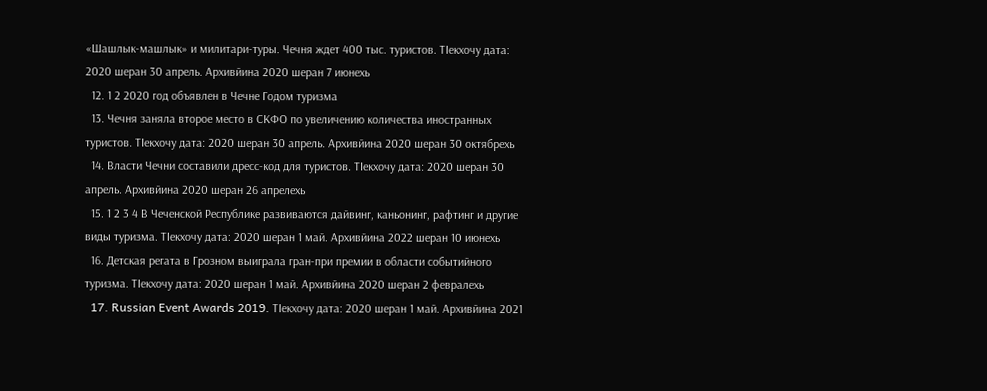«Шашлык-машлык» и милитари-туры. Чечня ждет 400 тыс. туристов. ТӀекхочу дата: 2020 шеран 30 апрель. Архивйина 2020 шеран 7 июнехь
  12. 1 2 2020 год объявлен в Чечне Годом туризма
  13. Чечня заняла второе место в СКФО по увеличению количества иностранных туристов. ТӀекхочу дата: 2020 шеран 30 апрель. Архивйина 2020 шеран 30 октябрехь
  14. Власти Чечни составили дресс-код для туристов. ТӀекхочу дата: 2020 шеран 30 апрель. Архивйина 2020 шеран 26 апрелехь
  15. 1 2 3 4 В Чеченской Республике развиваются дайвинг, каньонинг, рафтинг и другие виды туризма. ТӀекхочу дата: 2020 шеран 1 май. Архивйина 2022 шеран 10 июнехь
  16. Детская регата в Грозном выиграла гран-при премии в области событийного туризма. ТӀекхочу дата: 2020 шеран 1 май. Архивйина 2020 шеран 2 февралехь
  17. Russian Event Awards 2019. ТӀекхочу дата: 2020 шеран 1 май. Архивйина 2021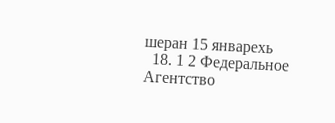шеран 15 январехь
  18. 1 2 Федеральное Агентство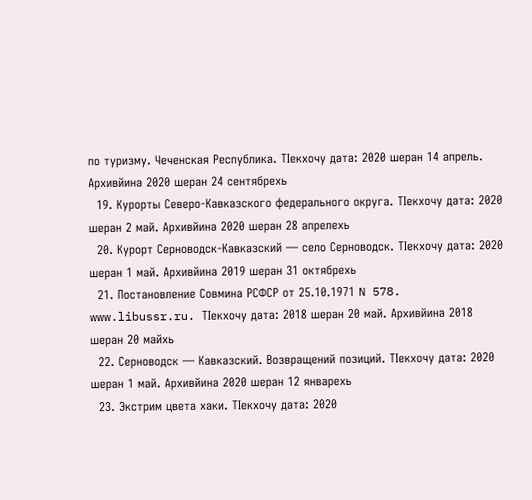по туризму. Чеченская Республика. ТӀекхочу дата: 2020 шеран 14 апрель. Архивйина 2020 шеран 24 сентябрехь
  19. Курорты Северо-Кавказского федерального округа. ТӀекхочу дата: 2020 шеран 2 май. Архивйина 2020 шеран 28 апрелехь
  20. Курорт Серноводск-Кавказский — село Серноводск. ТӀекхочу дата: 2020 шеран 1 май. Архивйина 2019 шеран 31 октябрехь
  21. Постановление Совмина РСФСР от 25.10.1971 N 578. www.libussr.ru. ТӀекхочу дата: 2018 шеран 20 май. Архивйина 2018 шеран 20 майхь
  22. Серноводск — Кавказский. Возвращений позиций. ТӀекхочу дата: 2020 шеран 1 май. Архивйина 2020 шеран 12 январехь
  23. Экстрим цвета хаки. ТӀекхочу дата: 2020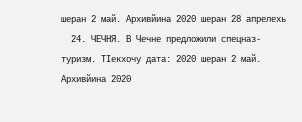шеран 2 май. Архивйина 2020 шеран 28 апрелехь
  24. ЧЕЧНЯ. В Чечне предложили спецназ-туризм. ТӀекхочу дата: 2020 шеран 2 май. Архивйина 2020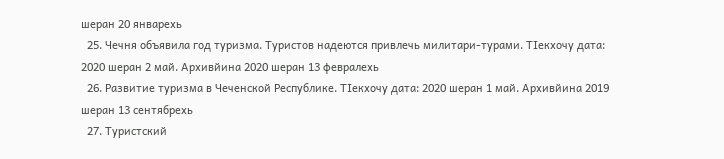шеран 20 январехь
  25. Чечня объявила год туризма. Туристов надеются привлечь милитари-турами. ТӀекхочу дата: 2020 шеран 2 май. Архивйина 2020 шеран 13 февралехь
  26. Развитие туризма в Чеченской Республике. ТӀекхочу дата: 2020 шеран 1 май. Архивйина 2019 шеран 13 сентябрехь
  27. Туристский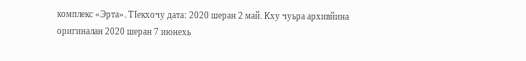комплекс «Эрта». ТӀекхочу дата: 2020 шеран 2 май. Кху чуьра архивйина оригиналан 2020 шеран 7 июнехь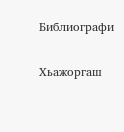Библиографи

Хьажоргаш